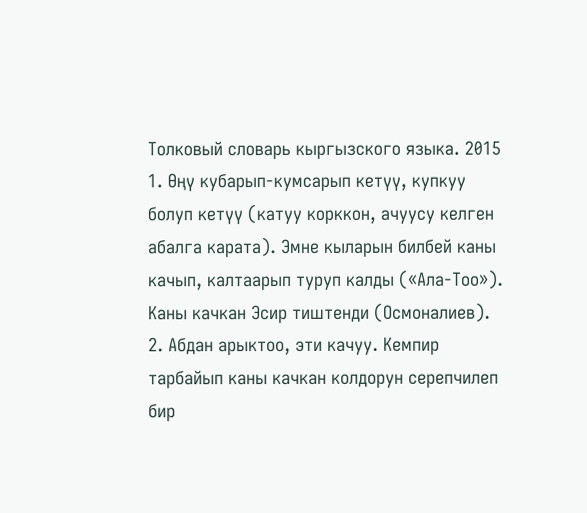Толковый словарь кыргызского языка. 2015
1. Өңү кубарып-кумсарып кетүү, купкуу болуп кетүү (катуу корккон, ачуусу келген абалга карата). Эмне кыларын билбей каны качып, калтаарып туруп калды («Ала-Тоо»). Каны качкан Эсир тиштенди (Осмоналиев). 2. Абдан арыктоо, эти качуу. Кемпир тарбайып каны качкан колдорун серепчилеп бир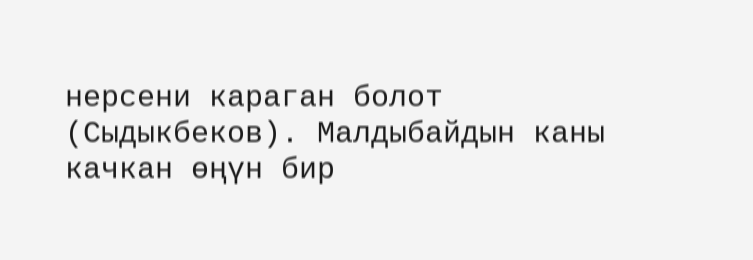нерсени караган болот (Сыдыкбеков). Малдыбайдын каны качкан өңүн бир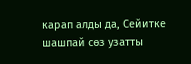карап алды да, Сейитке шашпай сөз узатты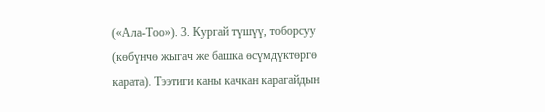(«Ала-Тоо»). 3. Кургай түшүү, тоборсуу (көбүнчө жыгач же башка өсүмдүктөргө карата). Тээтиги каны качкан карагайдын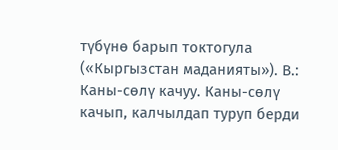түбүнө барып токтогула («Кыргызстан маданияты»). В.: Каны-сөлү качуу. Каны-сөлү качып, калчылдап туруп берди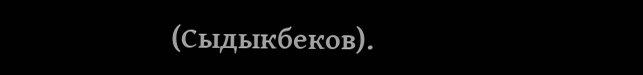(Сыдыкбеков).